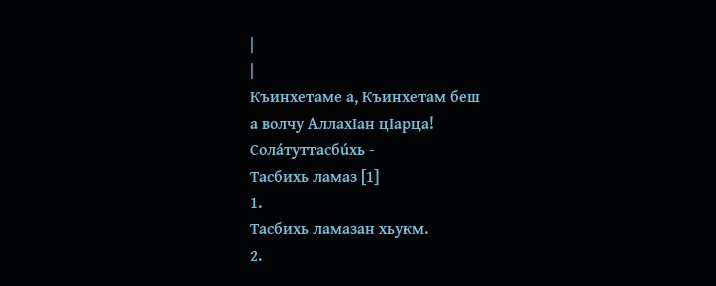|
|
Къинхетаме а, Къинхетам беш
а волчу АллахIан цIарца!
Солáтуттасбúхь -
Тасбихь ламаз [1]
1.
Тасбихь ламазан хьукм.
2.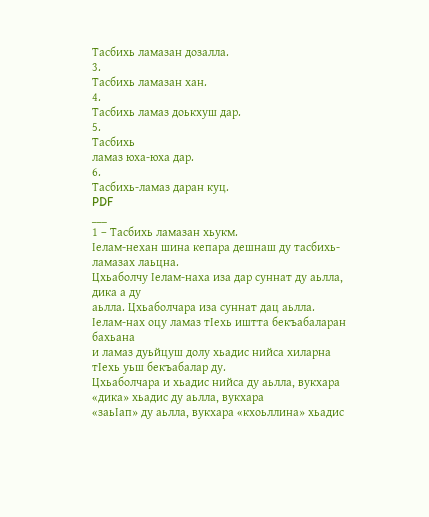Тасбихь ламазан дозалла.
3.
Тасбихь ламазан хан.
4.
Тасбихь ламаз доькхуш дар.
5.
Тасбихь
ламаз юха-юха дар.
6.
Тасбихь-ламаз даран куц.
PDF
___
1 – Тасбихь ламазан хьукм.
Iелам-нехан шина кепара дешнаш ду тасбихь-ламазах лаьцна.
Цхьаболчу Iелам-наха иза дар суннат ду аьлла, дика а ду
аьлла. Цхьаболчара иза суннат дац аьлла.
Iелам-нах оцу ламаз тIехь иштта бекъабаларан бахьана
и ламаз дуьйцуш долу хьадис нийса хиларна тIехь уьш бекъабалар ду.
Цхьаболчара и хьадис нийса ду аьлла, вукхара «дика» хьадис ду аьлла, вукхара
«заьIап» ду аьлла, вукхара «кхоьллина» хьадис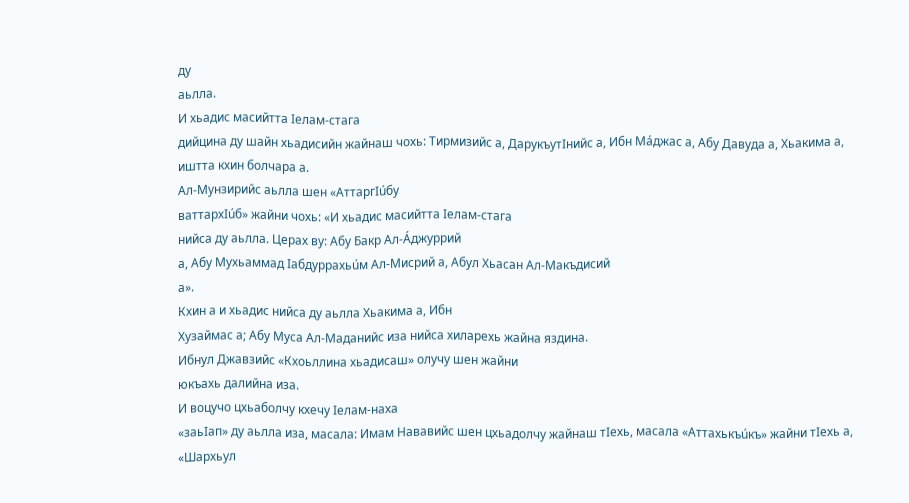ду
аьлла.
И хьадис масийтта Iелам-стага
дийцина ду шайн хьадисийн жайнаш чохь: Тирмизийс а, ДарукъутIнийс а, Ибн Мáджас а, Абу Давуда а, Хьакима а,
иштта кхин болчара а.
Ал-Мунзирийс аьлла шен «АттаргIúбу
ваттархIúб» жайни чохь: «И хьадис масийтта Iелам-стага
нийса ду аьлла. Церах ву: Абу Бакр Ал-Áджуррий
а, Абу Мухьаммад Iабдуррахьúм Ал-Мисрий а, Абул Хьасан Ал-Макъдисий
а».
Кхин а и хьадис нийса ду аьлла Хьакима а, Ибн
Хузаймас а; Абу Муса Ал-Маданийс иза нийса хиларехь жайна яздина.
Ибнул Джавзийс «Кхоьллина хьадисаш» олучу шен жайни
юкъахь далийна иза.
И воцучо цхьаболчу кхечу Iелам-наха
«заьIап» ду аьлла иза, масала: Имам Нававийс шен цхьадолчу жайнаш тIехь, масала «Аттахькъúкъ» жайни тIехь а, «Шархьул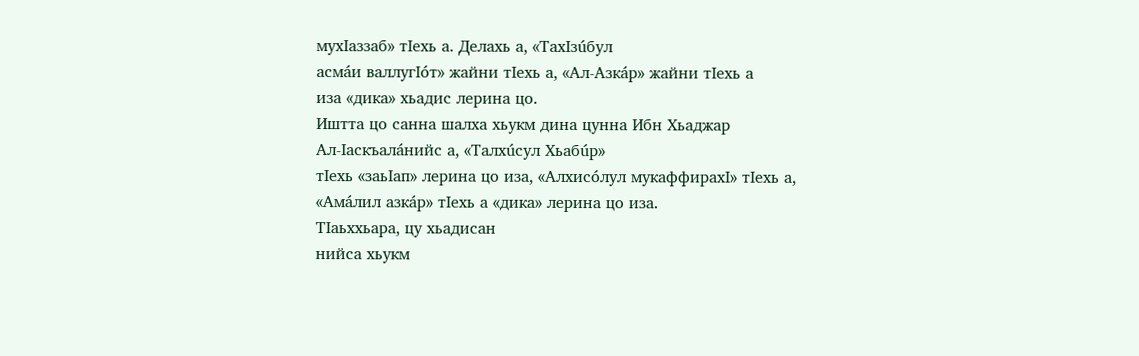мухIаззаб» тIехь а. Делахь а, «ТахIзúбул
асмáи валлугIóт» жайни тIехь а, «Ал-Азкáр» жайни тIехь а
иза «дика» хьадис лерина цо.
Иштта цо санна шалха хьукм дина цунна Ибн Хьаджар
Ал-Iаскъалáнийс а, «Талхúсул Хьабúр»
тIехь «заьIап» лерина цо иза, «Алхисóлул мукаффирахI» тIехь а,
«Амáлил азкáр» тIехь а «дика» лерина цо иза.
ТIаьххьара, цу хьадисан
нийса хьукм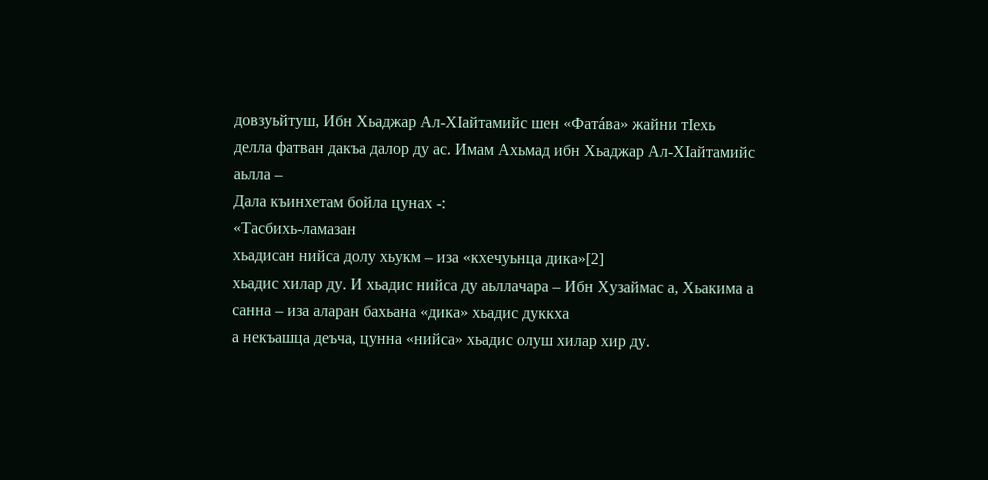довзуьйтуш, Ибн Хьаджар Ал-ХIайтамийс шен «Фатáва» жайни тIехь
делла фатван дакъа далор ду ас. Имам Ахьмад ибн Хьаджар Ал-ХIайтамийс аьлла –
Дала къинхетам бойла цунах -:
«Тасбихь-ламазан
хьадисан нийса долу хьукм – иза «кхечуьнца дика»[2]
хьадис хилар ду. И хьадис нийса ду аьллачара – Ибн Хузаймас а, Хьакима а санна – иза аларан бахьана «дика» хьадис дуккха
а некъашца деъча, цунна «нийса» хьадис олуш хилар хир ду.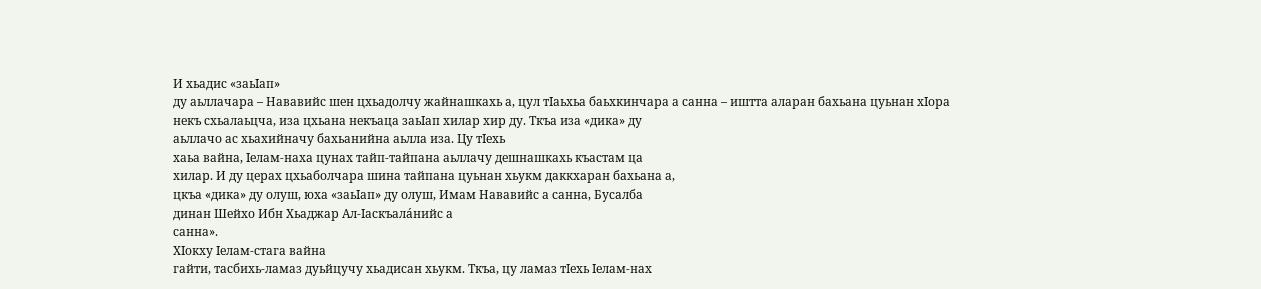И хьадис «заьIап»
ду аьллачара – Нававийс шен цхьадолчу жайнашкахь а, цул тIаьхьа баьхкинчара а санна – иштта аларан бахьана цуьнан хIора
некъ схьалаьцча, иза цхьана некъаца заьIап хилар хир ду. Ткъа иза «дика» ду
аьллачо ас хьахийначу бахьанийна аьлла иза. Цу тIехь
хаьа вайна, Iелам-наха цунах тайп-тайпана аьллачу дешнашкахь къастам ца
хилар. И ду церах цхьаболчара шина тайпана цуьнан хьукм даккхаран бахьана а,
цкъа «дика» ду олуш, юха «заьIап» ду олуш, Имам Нававийс а санна, Бусалба
динан Шейхо Ибн Хьаджар Ал-Iаскъалáнийс а
санна».
ХIокху Iелам-стага вайна
гайти, тасбихь-ламаз дуьйцучу хьадисан хьукм. Ткъа, цу ламаз тIехь Iелам-нах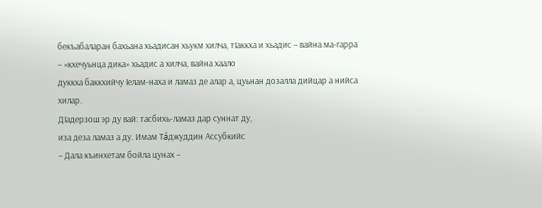бекъабаларан бахьана хьадисан хьукм хилча, тIаккха и хьадис – вайна ма-гарра
– «кхечуьнца дика» хьадис а хилча, вайна хаало
дуккха баккхийчу Iелам-наха и ламаз де алар а, цуьнан дозалла дийцар а нийса
хилар.
ДIадерзош эр ду вай: тасбихь-ламаз дар суннат ду,
иза деза ламаз а ду. Имам Тáджуддин Ассубкийс
– Дала къинхетам бойла цунах –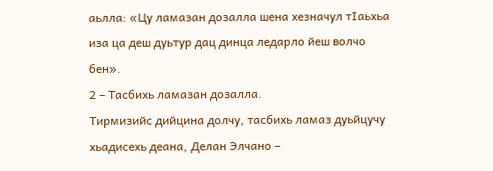аьлла: «Цу ламазан дозалла шена хезначул тIаьхьа иза ца деш дуьтур дац динца ледарло йеш волчо
бен».
2 – Тасбихь ламазан дозалла.
Тирмизийс дийцина долчу, тасбихь ламаз дуьйцучу
хьадисехь деана, Делан Элчано –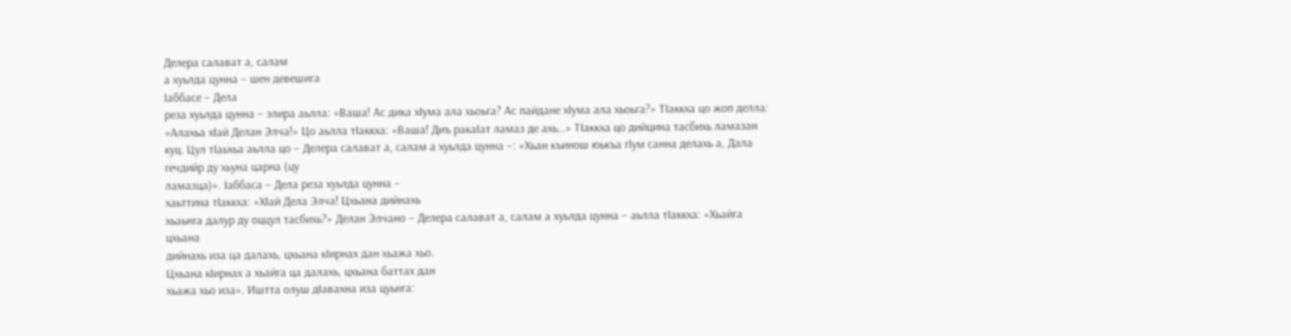Делера салават а, салам
а хуьлда цунна – шен девешига
Iаббасе – Дела
реза хуьлда цунна – элира аьлла: «Ваша! Ас дика хIума ала хьоьга? Ас пайдане хIума ала хьоьга?» ТIаккха цо жоп делла: «Алахьа хIай Делан Элча!» Цо аьлла тIаккха: «Ваша! Диъ ракаIат ламаз де ахь…» ТIаккха цо дийцина тасбихь ламазан куц. Цул тIаьхьа аьлла цо – Делера салават а, салам а хуьлда цунна –: «Хьан къинош юькъа гIум санна делахь а, Дала гечдийр ду хьуна царна (цу
ламазца)». Iаббаса – Дела реза хуьлда цунна –
хаьттина тIаккха: «ХIай Дела Элча! Цхьана дийнахь
хьаьнга далур ду оццул тасбихь?» Делан Элчано – Делера салават а, салам а хуьлда цунна – аьлла тIаккха: «Хьайга цхьана
дийнахь иза ца далахь, цхьана кIирнах дан хьажа хьо.
Цхьана кIирнах а хьайга ца далахь, цхьана баттах дан
хьажа хьо иза». Иштта олуш дIавахна иза цуьнга: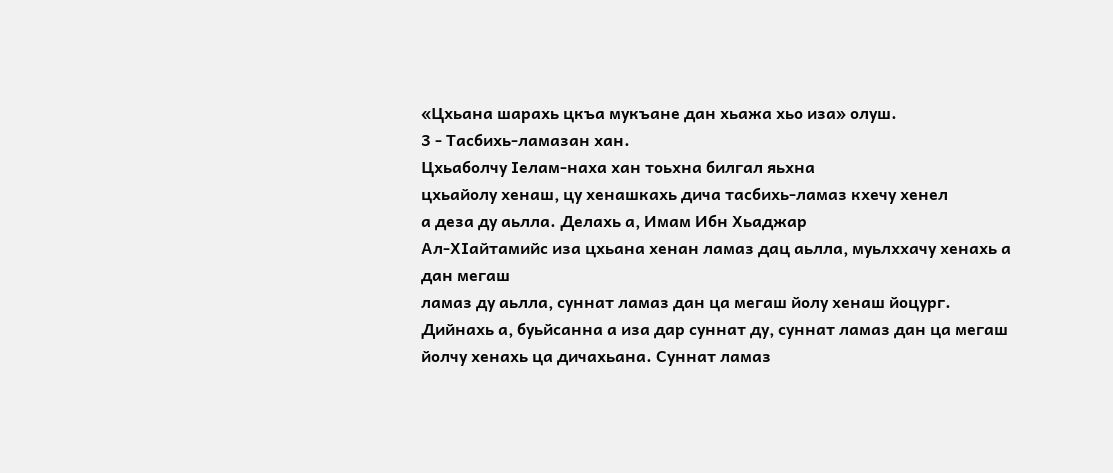«Цхьана шарахь цкъа мукъане дан хьажа хьо иза» олуш.
3 - Тасбихь-ламазан хан.
Цхьаболчу Iелам-наха хан тоьхна билгал яьхна
цхьайолу хенаш, цу хенашкахь дича тасбихь-ламаз кхечу хенел
а деза ду аьлла. Делахь а, Имам Ибн Хьаджар
Ал-ХIайтамийс иза цхьана хенан ламаз дац аьлла, муьлххачу хенахь а дан мегаш
ламаз ду аьлла, суннат ламаз дан ца мегаш йолу хенаш йоцург. Дийнахь а, буьйсанна а иза дар суннат ду, суннат ламаз дан ца мегаш
йолчу хенахь ца дичахьана. Суннат ламаз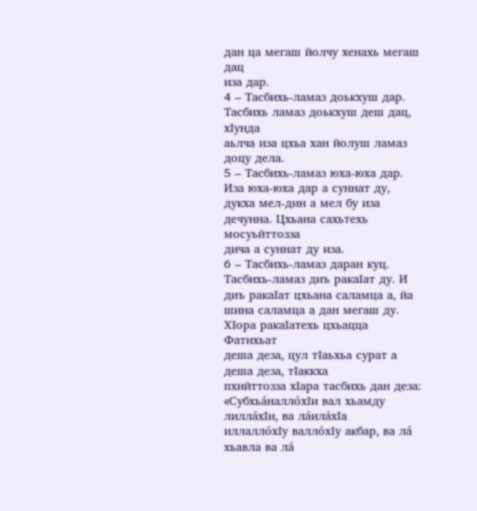дан ца мегаш йолчу хенахь мегаш дац
иза дар.
4 – Тасбихь-ламаз доькхуш дар.
Тасбихь ламаз доькхуш деш дац, хIунда
аьлча иза цхьа хан йолуш ламаз доцу дела.
5 – Тасбихь-ламаз юха-юха дар.
Иза юха-юха дар а суннат ду, дукха мел-дин а мел бу иза дечунна. Цхьана сахьтехь мосуьйттозза
дича а суннат ду иза.
6 – Тасбихь-ламаз даран куц.
Тасбихь-ламаз диъ ракаIат ду. И диъ ракаIат цхьана саламца а, йа шина саламца а дан мегаш ду. ХIора ракаIатехь цхьацца Фатихьат
деша деза, цул тIаьхьа сурат а деша деза, тIаккха
пхийттозза хIара тасбихь дан деза:
«СубхьáналлóхIи вал хьамду
лиллáхIи, ва лáилáхIа
иллаллóхIу валлóхIу акбар, ва лá хьавла ва лá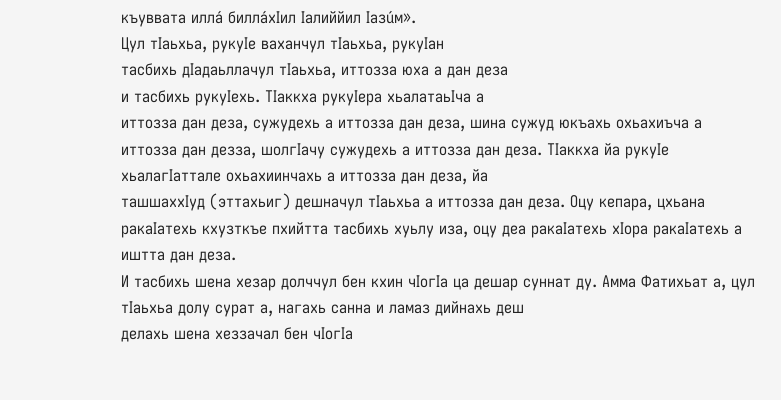къуввата иллá биллáхIил Iалиййил Iазúм».
Цул тIаьхьа, рукуIе ваханчул тIаьхьа, рукуIан
тасбихь дIадаьллачул тIаьхьа, иттозза юха а дан деза
и тасбихь рукуIехь. ТIаккха рукуIера хьалатаьIча а
иттозза дан деза, сужудехь а иттозза дан деза, шина сужуд юкъахь охьахиъча а
иттозза дан дезза, шолгIачу сужудехь а иттозза дан деза. ТIаккха йа рукуIе
хьалагIаттале охьахиинчахь а иттозза дан деза, йа
ташшаххIуд (эттахьиг) дешначул тIаьхьа а иттозза дан деза. Оцу кепара, цхьана
ракаIатехь кхузткъе пхийтта тасбихь хуьлу иза, оцу деа ракаIатехь хIора ракаIатехь а иштта дан деза.
И тасбихь шена хезар долччул бен кхин чIогIа ца дешар суннат ду. Амма Фатихьат а, цул тIаьхьа долу сурат а, нагахь санна и ламаз дийнахь деш
делахь шена хеззачал бен чIогIа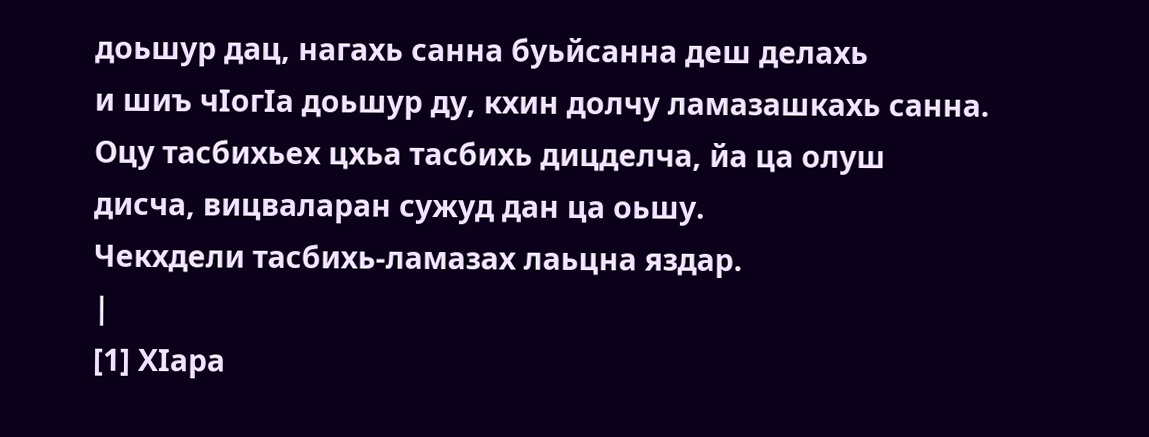доьшур дац, нагахь санна буьйсанна деш делахь
и шиъ чIогIа доьшур ду, кхин долчу ламазашкахь санна.
Оцу тасбихьех цхьа тасбихь дицделча, йа ца олуш
дисча, вицваларан сужуд дан ца оьшу.
Чекхдели тасбихь-ламазах лаьцна яздар.
|
[1] ХIара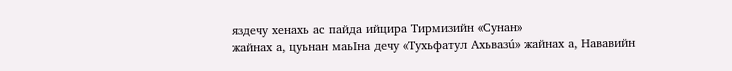яздечу хенахь ас пайда ийцира Тирмизийн «Сунан»
жайнах а, цуьнан маьIна дечу «Тухьфатул Ахьвазú» жайнах а, Нававийн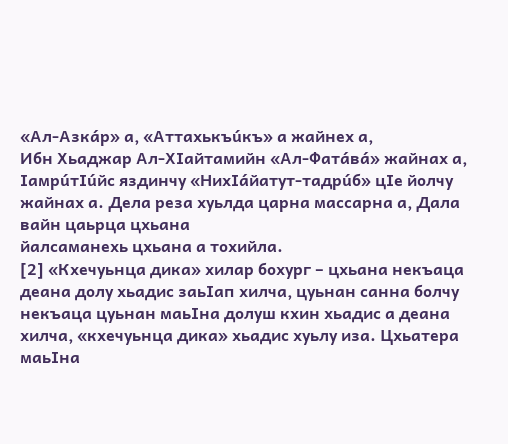«Ал-Азкáр» а, «Аттахькъúкъ» а жайнех а,
Ибн Хьаджар Ал-ХIайтамийн «Ал-Фатáвá» жайнах а,
IамрúтIúйс яздинчу «НихIáйатут-тадрúб» цIе йолчу
жайнах а. Дела реза хуьлда царна массарна а, Дала вайн цаьрца цхьана
йалсаманехь цхьана а тохийла.
[2] «Кхечуьнца дика» хилар бохург – цхьана некъаца деана долу хьадис заьIап хилча, цуьнан санна болчу некъаца цуьнан маьIна долуш кхин хьадис а деана хилча, «кхечуьнца дика» хьадис хуьлу иза. Цхьатера маьIна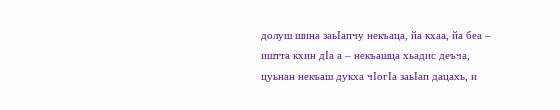долуш шина заьIапчу некъаца, йа кхаа, йа беа – иштта кхин дIа а – некъашца хьадис деъча, цуьнан некъаш дукха чIогIа заьIап дацахь, и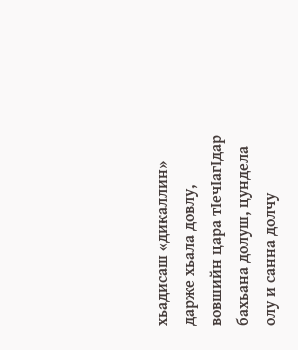хьадисаш «дикаллин» дарже хьала довлу, вовшийн цара тIечIагIдар бахьана долуш, цундела олу и санна долчу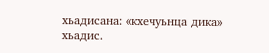хьадисана: «кхечуьнца дика» хьадис.